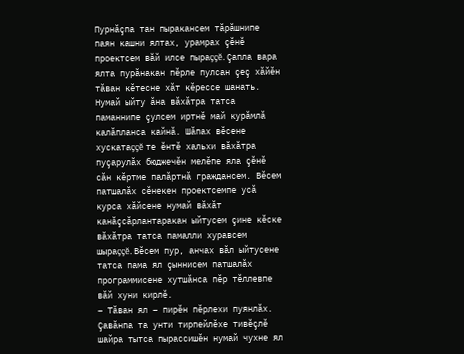Пурнăçпа тан пыракансем тăрăшнипе паян кашни ялтах, урамрах çĕнĕ проектсем вăй илсе пыраççĕ. Çапла вара ялта пурăнакан пĕрле пулсан çеç хăйĕн тăван кĕтесне хăт кĕрессе шанать.
Нумай ыйту ăна вăхăтра татса паманнипе çулсем иртнĕ май курăмлă калăпланса кайнă. Шăпах вĕсене хускатаççĕ те ĕнтĕ хальхи вăхăтра пуçарулăх бюджечĕн мелĕпе яла çĕнĕ сăн кĕртме палăртнă граждансем. Вĕсем патшалăх сĕнекен проектсемпе усă курса хăйсене нумай вăхăт канăçсăрлантаракан ыйтусем çине кĕске вăхăтра татса памалли хуравсем шыраççĕ. Вĕсем пур, анчах вăл ыйтусене татса пама ял çыннисем патшалăх программисене хутшăнса пĕр тĕллевпе вăй хуни кирлĕ.
– Тăван ял – пирĕн пĕрлехи пуянлăх. Çавăнпа та унти тирпейлĕхе тивĕçлĕ шайра тытса пырассишĕн нумай чухне ял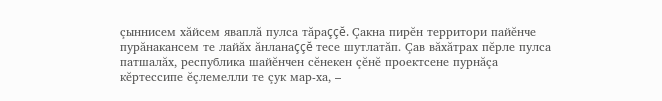çыннисем хăйсем яваплă пулса тăраççĕ. Çакна пирĕн территори пайĕнче пурăнакансем те лайăх ăнланаççĕ тесе шутлатăп. Çав вăхăтрах пĕрле пулса патшалăх, республика шайĕнчен сĕнекен çĕнĕ проектсене пурнăçа кĕртессипе ĕçлемелли те çук мар-ха, –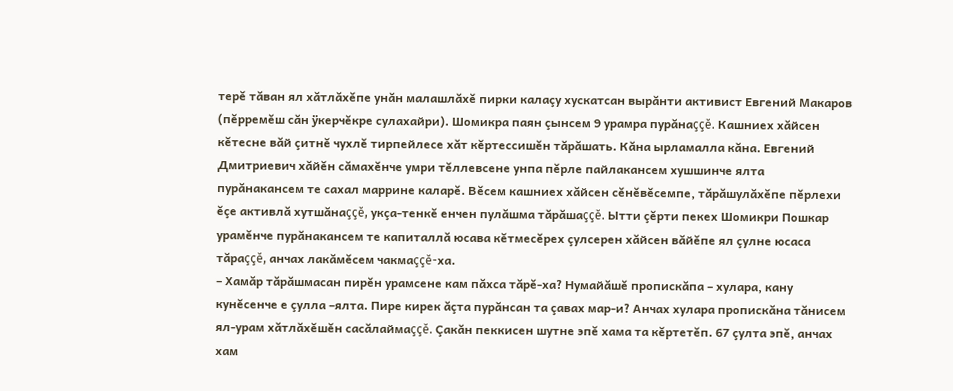терĕ тăван ял хăтлăхĕпе унăн малашлăхĕ пирки калаçу хускатсан вырăнти активист Евгений Макаров (пĕрремĕш сăн ÿкерчĕкре сулахайри). Шомикра паян çынсем 9 урамра пурăнаççĕ. Кашниех хăйсен кĕтесне вăй çитнĕ чухлĕ тирпейлесе хăт кĕртессишĕн тăрăшать. Кăна ырламалла кăна. Евгений Дмитриевич хăйĕн сăмахĕнче умри тĕллевсене унпа пĕрле пайлакансем хушшинче ялта пурăнакансем те сахал маррине каларĕ. Вĕсем кашниех хăйсен сĕнĕвĕсемпе, тăрăшулăхĕпе пĕрлехи ĕçе активлă хутшăнаççĕ, укçа-тенкĕ енчен пулăшма тăрăшаççĕ. Ытти çĕрти пекех Шомикри Пошкар урамĕнче пурăнакансем те капиталлă юсава кĕтмесĕрех çулсерен хăйсен вăйĕпе ял çулне юсаса тăраççĕ, анчах лакăмĕсем чакмаççĕ-ха.
– Хамăр тăрăшмасан пирĕн урамсене кам пăхса тăрĕ-ха? Нумайăшĕ пропискăпа – хулара, кану кунĕсенче е çулла –ялта. Пире кирек ăçта пурăнсан та çавах мар-и? Анчах хулара пропискăна тăнисем ял-урам хăтлăхĕшĕн сасăлаймаççĕ. Çакăн пеккисен шутне эпĕ хама та кĕртетĕп. 67 çулта эпĕ, анчах хам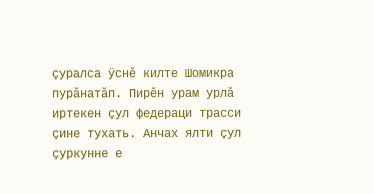çуралса ÿснĕ килте Шомикра пурăнатăп. Пирĕн урам урлă иртекен çул федераци трасси çине тухать. Анчах ялти çул çуркунне е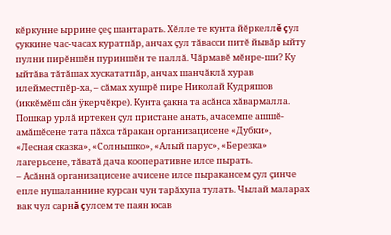кĕркунне ыррине çеç шантарать. Хĕлле те кунта йĕркеллĕ çул çуккине час-часах куратпăр, анчах çул тăвасси питĕ йывăр ыйту пулни пирĕншĕн пуриншĕн те паллă. Чăрмавĕ мĕнре-ши? Ку ыйтăва тăтăшах хускататпăр, анчах шанчăклă хурав илейместпĕр-ха, – сăмах хушрĕ пире Николай Кудряшов (иккĕмĕш сăн ÿкерчĕкре). Кунта çакна та асăнса хăвармалла. Пошкар урлă иртекен çул пристане анать, ачасемпе ашшĕ- амăшĕсене тата пăхса тăракан организацисене «Дубки», «Лесная сказка», «Солнышко», «Алый парус», «Березка» лагерьсене, тăватă дача кооперативне илсе пырать.
– Асăннă организацисене ачисене илсе пыракансем çул çинче епле нушаланнине курсан чун тарăхупа тулать. Чылай маларах вак чул сарнă çулсем те паян юсав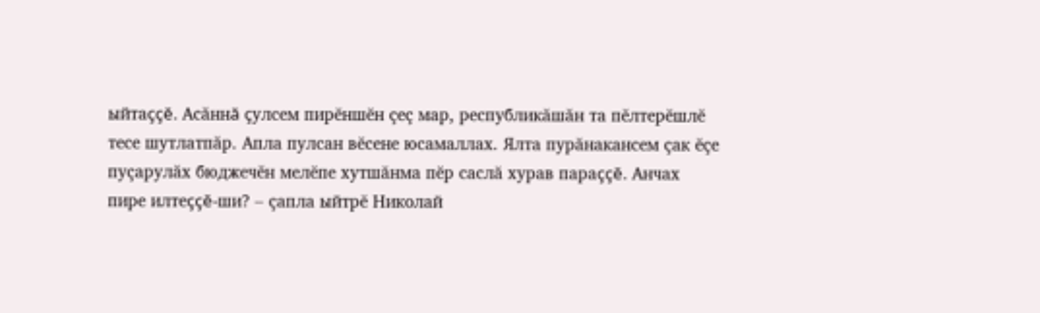ыйтаççĕ. Асăннă çулсем пирĕншĕн çеç мар, республикăшăн та пĕлтерĕшлĕ тесе шутлатпăр. Апла пулсан вĕсене юсамаллах. Ялта пурăнакансем çак ĕçе пуçарулăх бюджечĕн мелĕпе хутшăнма пĕр саслă хурав параççĕ. Анчах пире илтеççĕ-ши? – çапла ыйтрĕ Николай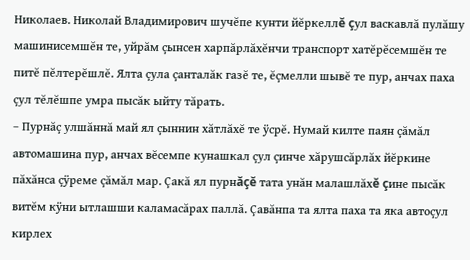Николаев. Николай Владимирович шучĕпе кунти йĕркеллĕ çул васкавлă пулăшу машинисемшĕн те, уйрăм çынсен харпăрлăхĕнчи транспорт хатĕрĕсемшĕн те питĕ пĕлтерĕшлĕ. Ялта çула çанталăк газĕ те, ĕçмелли шывĕ те пур, анчах паха çул тĕлĕшпе умра пысăк ыйту тăрать.
– Пурнăç улшăннă май ял çыннин хăтлăхĕ те ÿсрĕ. Нумай килте паян çăмăл автомашина пур, анчах вĕсемпе кунашкал çул çинче хăрушсăрлăх йĕркине пăхăнса çÿреме çăмăл мар. Çакă ял пурнăçĕ тата унăн малашлăхĕ çине пысăк витĕм кÿни ытлашши каламасăрах паллă. Çавăнпа та ялта паха та яка автоçул кирлех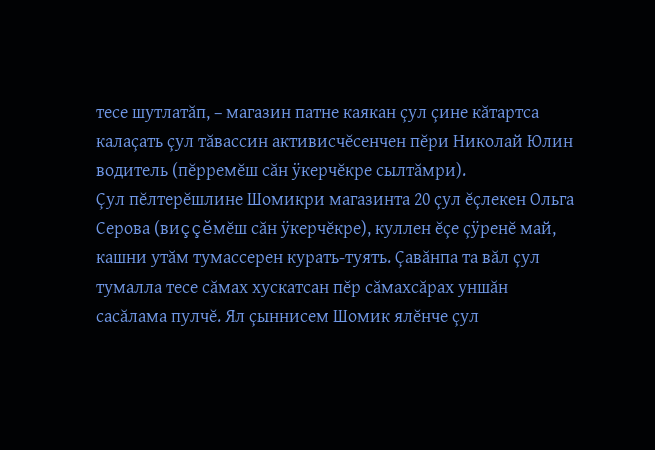тесе шутлатăп, – магазин патне каякан çул çине кăтартса калаçать çул тăвассин активисчĕсенчен пĕри Николай Юлин водитель (пĕрремĕш сăн ÿкерчĕкре сылтăмри).
Çул пĕлтерĕшлине Шомикри магазинта 20 çул ĕçлекен Ольга Серова (виççĕмĕш сăн ÿкерчĕкре), куллен ĕçе çÿренĕ май, кашни утăм тумассерен курать-туять. Çавăнпа та вăл çул тумалла тесе сăмах хускатсан пĕр сăмахсăрах уншăн сасăлама пулчĕ. Ял çыннисем Шомик ялĕнче çул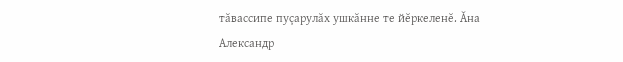тăвассипе пуçарулăх ушкăнне те йĕркеленĕ. Ăна Александр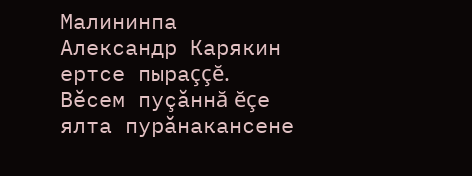Малининпа Александр Карякин ертсе пыраççĕ. Вĕсем пуçăннă ĕçе ялта пурăнакансене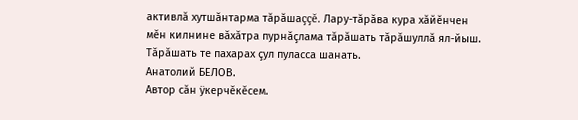активлă хутшăнтарма тăрăшаççĕ. Лару-тăрăва кура хăйĕнчен мĕн килнине вăхăтра пурнăçлама тăрăшать тăрăшуллă ял-йыш. Тăрăшать те пахарах çул пуласса шанать.
Анатолий БЕЛОВ.
Автор сăн ÿкерчĕкĕсем.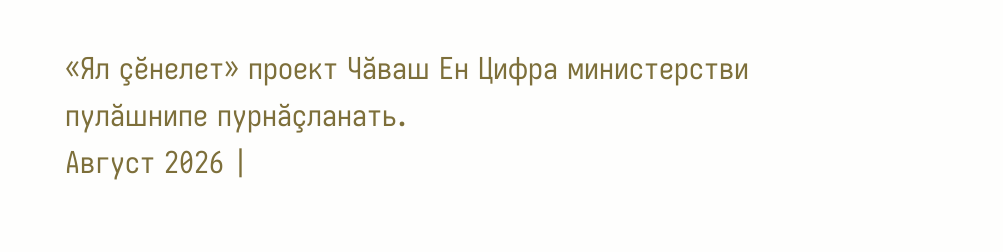«Ял çĕнелет» проект Чăваш Ен Цифра министерстви пулăшнипе пурнăçланать.
Август 2026 |